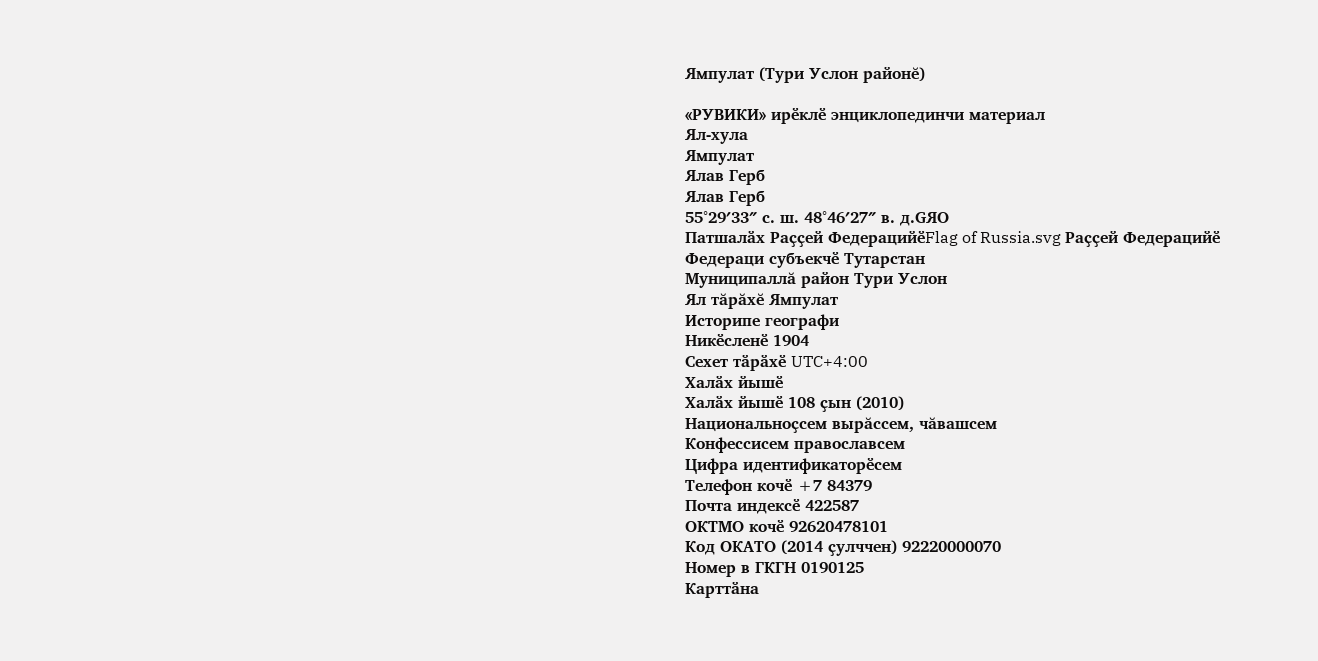Ямпулат (Тури Услон районĕ)

«РУВИКИ» ирӗклӗ энциклопединчи материал
Ял-хула
Ямпулат
Ялав Герб
Ялав Герб
55°29′33″ с. ш. 48°46′27″ в. д.GЯO
Патшалӑх Раҫҫей ФедерацийӗFlag of Russia.svg Раҫҫей Федерацийӗ
Федераци субъекчӗ Тутарстан
Муниципаллă район Тури Услон
Ял тăрăхĕ Ямпулат
Историпе географи
Никӗсленӗ 1904
Сехет тӑрӑхӗ UTC+4:00
Халӑх йышӗ
Халӑх йышӗ 108 ҫын (2010)
Национальноҫсем вырăссем, чăвашсем
Конфессисем православсем
Цифра идентификаторӗсем
Телефон кочӗ +7 84379
Почта индексӗ 422587
ОКТМО кочӗ 92620478101
Код ОКАТО (2014 ҫулччен) 92220000070
Номер в ГКГН 0190125
Карттӑна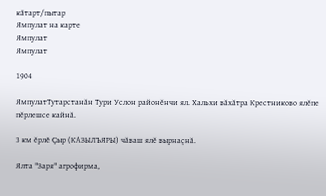кӑтарт/пытар
Ямпулат на карте
Ямпулат
Ямпулат

1904

ЯмпулатТутарстанăн Тури Услон районĕнчи ял. Хальхи вăхăтра Крестниково ялĕпе пĕрлешсе кайнă.

3 км ĕрлĕ Çыр (КАЗЫЛЪЯРЫ) чăваш ялĕ вырнаçнă.

Ялта "Заря" агрофирма,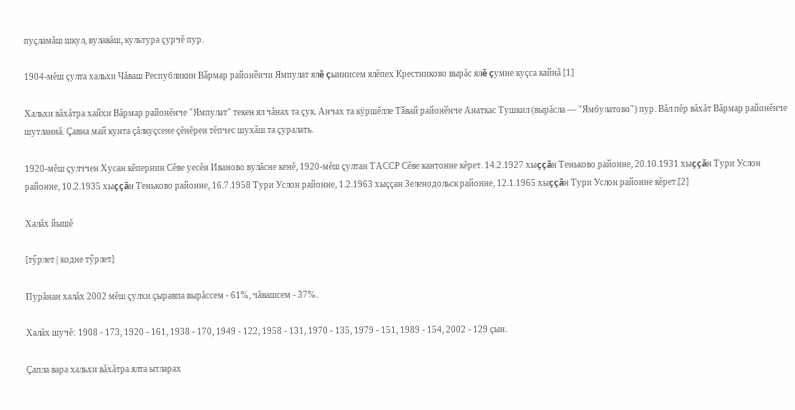пуçламăш шкул, вулавăш, культура çурчĕ пур.

1904-мĕш çулта хальхи Чăваш Республикин Вӑрмар районӗнчи Ямпулат ялĕ çыннисем ялĕпех Крестниково вырăс ялĕ çумне куçса кайнă [1]

Хальхи вăхăтра хайхи Вăрмар районĕнче "Ямпулат" текен ял чăнах та çук. Анчах та кÿршĕлле Тӑвай районӗнче Анаткас Тушкил (вырăсла — "Ямбулатово") пур. Вăл пĕр вăхăт Вăрмар районĕнче шутланнă. Çавна май кунта çăлкуçсене çĕнĕрен тĕпчес шухăш та çуралать.

1920-мĕш çулччен Хусан кĕпернин Сĕве уесĕн Иваново вулăсне кенĕ, 1920-мĕш çултан ТАССР Сĕве кантонне кĕрет. 14.2.1927 хыççăн Теньково районне, 20.10.1931 хыççăн Тури Услон районне, 10.2.1935 хыççăн Теньково районне, 16.7.1958 Тури Услон районне, 1.2.1963 хыççан Зеленодольск районне, 12.1.1965 хыççăн Тури Услон районне кĕрет.[2]

Халăх йышĕ

[тӳрлет | кодне тӳрлет]

Пурăнан халăх 2002 мĕш çулхи çыравпа вырăссем - 61%, чăвашсем - 37%.

Халăх шучĕ: 1908 - 173, 1920 - 161, 1938 - 170, 1949 - 122, 1958 - 131, 1970 - 135, 1979 - 151, 1989 - 154, 2002 - 129 çын.

Çапла вара хальхи вăхăтра ялта ытларах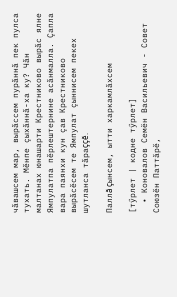чăвашсем мар, вырăссем пурăннă пек пулса тухать. Мĕнпе çыхăннă-ха ку? Чăн малтанах юнашарти Крестниково вырăс ялне Ямпулатпа пĕрлештернине асăнмалла. Çапла вара паянхи кун çав Крестниково вырăсĕсем те Ямпулат çыннисем пекех шутланса тăраççĕ.

Паллă çынсем, ытти харкамлăхсем

[тӳрлет | кодне тӳрлет]
  • Коновалов Семён Васильевич - Совет Союзӗн Паттӑрӗ,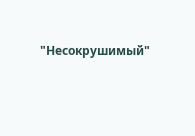"Несокрушимый"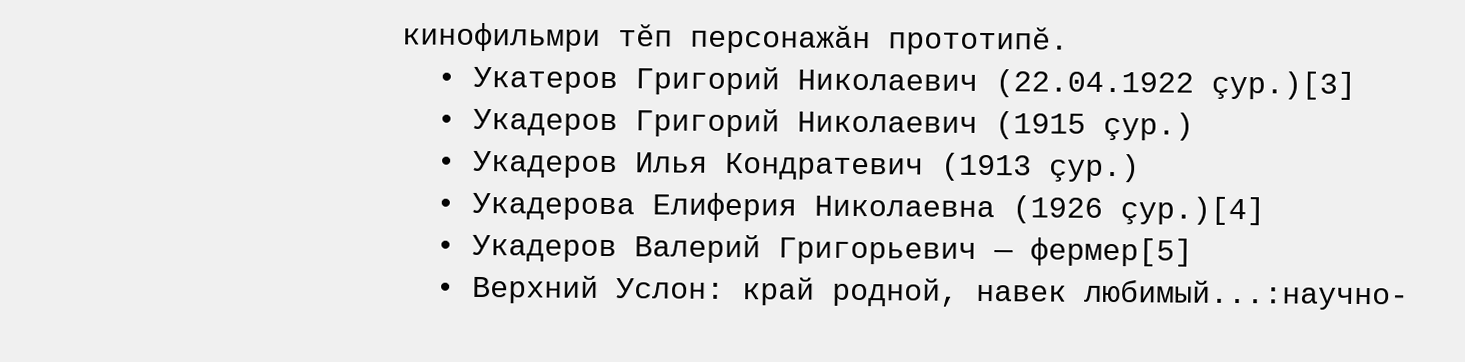кинофильмри тĕп персонажăн прототипĕ.
  • Укатеров Григорий Николаевич (22.04.1922 çур.)[3]
  • Укадеров Григорий Николаевич (1915 çур.)
  • Укадеров Илья Кондратевич (1913 çур.)
  • Укадерова Елиферия Николаевна (1926 çур.)[4]
  • Укадеров Валерий Григорьевич — фермер[5]
  • Верхний Услон: край родной, навек любимый...:научно-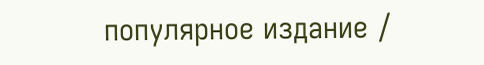популярное издание /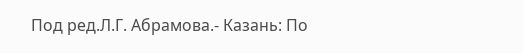Под ред.Л.Г. Абрамова.- Казань: По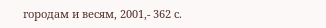городам и весям, 2001,- 362 с.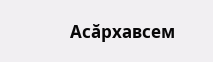Асăрхавсем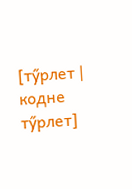[тӳрлет | кодне тӳрлет]